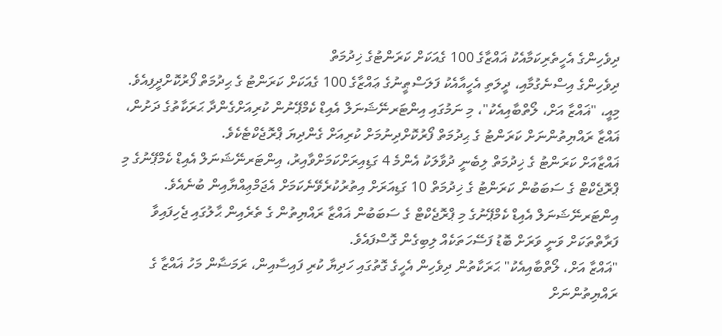ދިވެހިންގެ އެހީތެރިކަމާއެކު ޣައްޒާގެ 100 ގެއަކަށް ކަރަންޓުގެ ޚިދުމަތް
ދިވެހިންގެ އިސްނެގުމާއި، ދީލަތި އެހީއާއެކު ފަލަސްޠީނުގެ ޢައްޒާގެ 100 ގެއަކަށް ކަރަންޓު ގެ ޙިދުމަތް ފޯރުކޮށްދީފިއެވެ.
މިއީ، "ޣައްޒާ އަށް، ލޯތްބާއިއެކު"، މި ނަމުގައި އިންޓަރނޭޝަނަލް އެއިޑް ކެމްޕޭނުން ކުރިއަށްގެންދާ ޙަރަކާތުގެ ދަށުން، ޣައްޒާ ރައްޔިތުންނަށް ކަރަންޓު ގެ ޙިދުމަތް ފޯރުކޮށްދިނުމަށް ކުރިއަށް ގެންދިޔަ ޕްރޮޖެކްޓެކެވެ.
ޣައްޒާއަށް ކަރަންޓު ގެ ޚިދުމަތް ލިބެނީ ދުވާލަކު އެންމެ 4 ގަޑިއިރަށްކަމަށްވާއިރު، އިންޓަރނޭޝަނަލް އެއިޑް ކެމްޕޭނުގެ މި ޕްރޮޖެކްޓް ގެ ސަބަބުން ކަރަންޓު ގެ ޚިދުމަތް 10 ގަޑިއަރަށް އިތުރުކުރެވޭނެކަމަށް އެޖަމްޢިއްޔާއިން ބުނެއެވެ.
އިންޓަރނޭޝަނަލް އެއިޑް ކެމްޕޭނުގެ މި ޕްރޮޖެކްޓް ގެ ސަބަބުން ޣައްޒާ ރައްޔިތުން ގެ ތެރެއިން ޙާލުގައި ޖެހިފައިވާ ފަރާތްތަކަށް ވަނީ ވަރަށް ބޮޑު ފަސޭހަތަކެއް ލިބިގެން ގޮސްފައެވެ.
"ޣައްޒާ އަށް، ލޯތްބާއިއެކު" ޙަރަކާތުން ދިވެހިން އެހީގެ ގޮތުގައި ހަދިޔާ ކުރި ފައިސާއިން، ރަމަޟާން މަހު ޣައްޒާ ގެ ރައްޔިތުންނަށް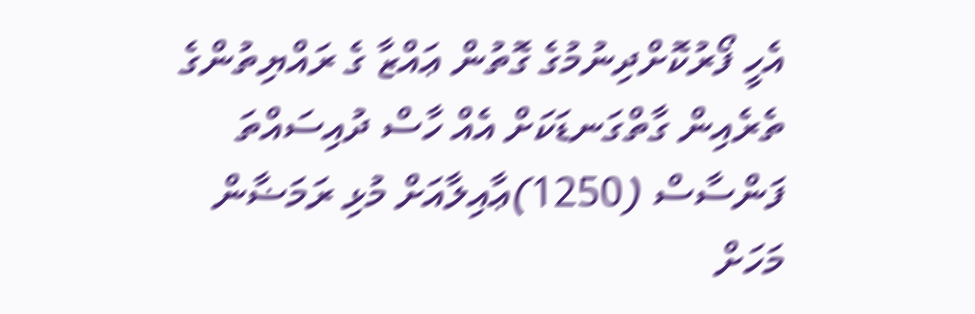އެހީ ފޯރުކޮށްދިނުމުގެ ގޮތުން ޢައްޒާ ގެ ރައްޔިތުންގެ ތެރެއިން ގާތްގަނޑަކަށް އެއް ހާސް ދުއިސައްތަ ފަންސާސް (1250)ޢާއިލާއަށް މުޅި ރަމަޟާން މަހަށް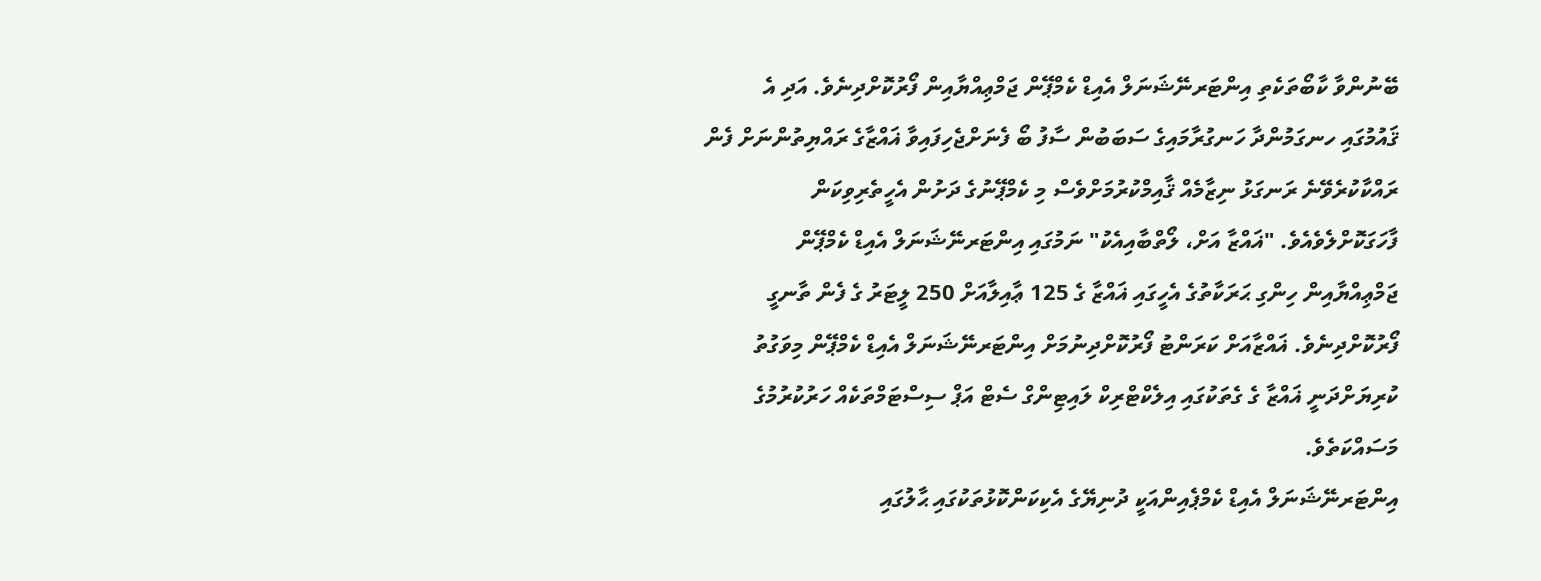ބޭނުންވާ ކާބޯތަކެތި އިންޓަރނޭޝަނަލް އެއިޑް ކެމްޕޭން ޖަމްޢިއްޔާއިން ފޯރުކޮށްދިނެވެ. އަދި އެ ޤައުމުގައި ހނގަމުންދާ ހަނގުރާމައިގެ ސަބަބުން ސާފު ބޯ ފެނަށްޖެހިފައިވާ ޣައްޒާގެ ރައްޔިތުންނަށް ފެން ރައްކާކުރެވޭނެ ރަނގަޅު ނިޒާމެއް ޤާއިމްކުރުމަށްވެސް މި ކެމްޕޭނުގެ ދަށުން އެހީތެރިވިކަން ފާހަގަކޮށްލެވެއެވެ. "ޣައްޒާ އަށް، ލޯތްބާއިއެކު" ނަމުގައި އިންޓަރނޭޝަނަލް އެއިޑް ކެމްޕޭން ޖަމްޢިއްޔާއިން ހިންގި ޙަރަކާތުގެ އެހީގައި ޣައްޒާ ގެ 125 ޢާއިލާއަށް 250 ލީޓަރު ގެ ފެން ތާނގީ ފޯރުކޮށްދިނެވެ. ޣައްޒާއަށް ކަރަންޓު ފޯރުކޮށްދިނުމަށް އިންޓަރނޭޝަނަލް އެއިޑް ކެމްޕޭން މިވަގުތު ކުރިޔަށްދަނީ ޣައްޒާ ގެ ގެތަކުގައި އިލެކްޓްރިކް ލައިޓިންގް ސެޓް އަޕް ސިސްޓަމްތަކެއް ހަރުކުރުމުގެ މަސައްކަތެވެ.
އިންޓަރނޭޝަނަލް އެއިޑް ކެމްޕެއިންއަކީ ދުނިޔޭގެ އެކިކަންކޮޅުތަކުގައި ޙާލުގައި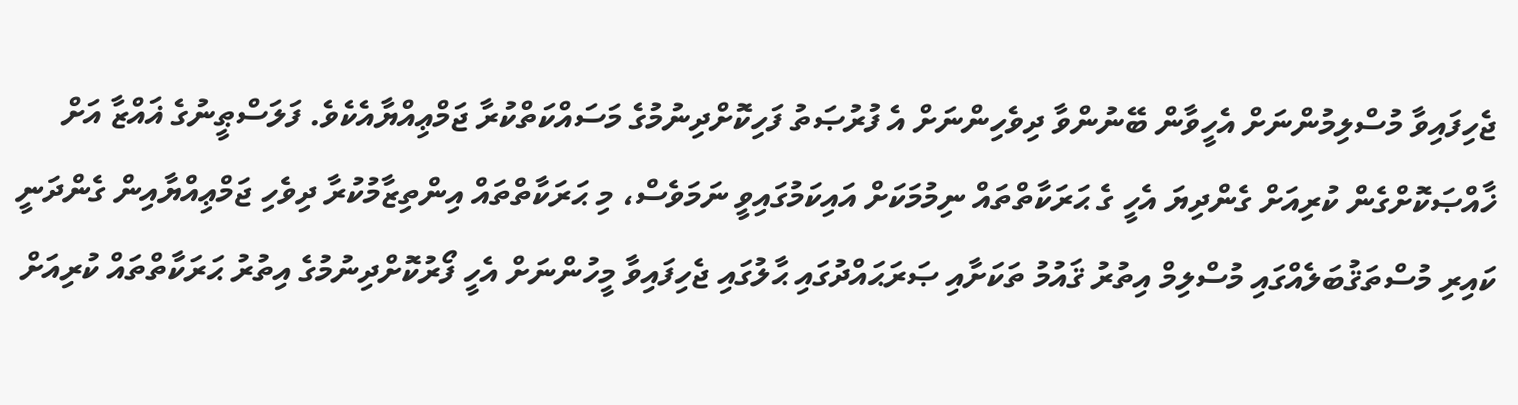ޖެހިފައިވާ މުސްލިމުންނަށް އެހީވާން ބޭނުންވާ ދިވެހިންނަށް އެ ފުރުޞަތު ފަހިކޮށްދިނުމުގެ މަސައްކަތްކުރާ ޖަމްޢިއްޔާއެކެވެ. ފަލަސްޠީނުގެ ޣައްޒާ އަށް ޚާއްޞަކޮށްގެން ކުރިއަށް ގެންދިޔަ އެހީ ގެ ޙަރަކާތްތައް ނިމުމަކަށް އައިކަމުގައިވީ ނަމަވެސް، މި ޙަރަކާތްތައް އިންތިޒާމުކުރާ ދިވެހި ޖަމްޢިއްޔާއިން ގެންދަނީ ކައިރި މުސްތަޤުބަލެއްގައި މުސްލިމް އިތުރު ޤައުމު ތަކަށާއި ޞަރަޙައްދުގައި ޙާލުގައި ޖެހިފައިވާ މީހުންނަށް އެހީ ފޯރުކޮށްދިނުމުގެ އިތުރު ޙަރަކާތްތައް ކުރިއަށް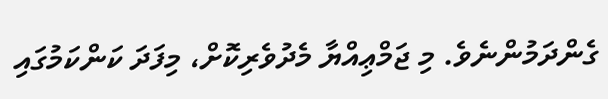ގެންދަމުންނެވެ. މި ޖަމްޢިއްޔާ މެދުވެރިކޮށް، މިފަދަ ކަންކަމުގައި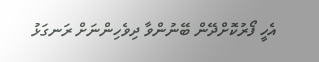އެހީ ފޯރުކޮށްދޭން ބޭނުންވާ ދިވެހިންނަށް ރަނގަޅު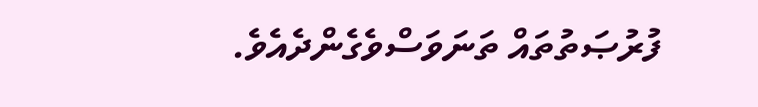ފުރުޞަތުތައް ތަނަވަސްވެގެންދެއެވެ.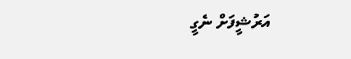އަރުޝީފަށް ނެގީ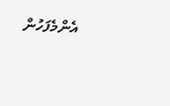އެންމެފަހުން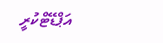އަޕްޑޭޓްކުރީ